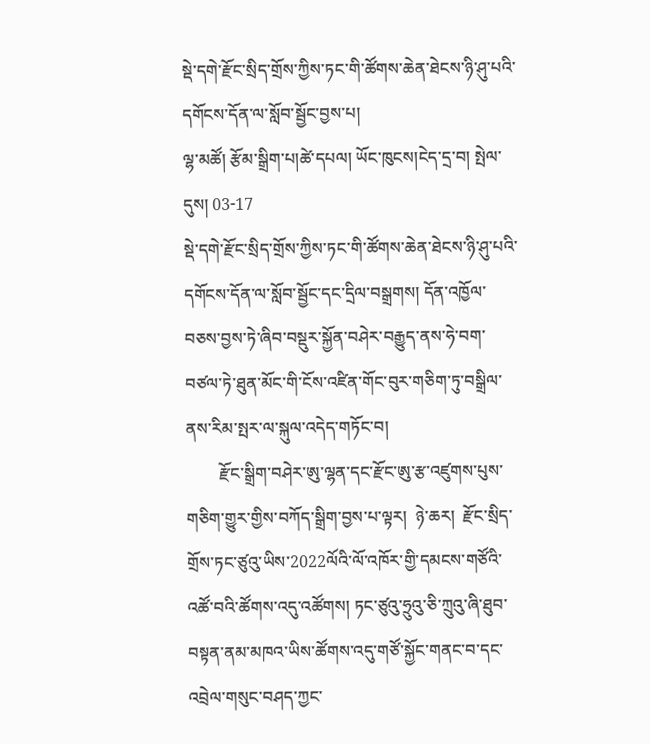སྡེ་དགེ་རྫོང་སྲིད་གྲོས་ཀྱིས་ཏང་གི་ཚོགས་ཆེན་ཐེངས་ཉི་ཤུ་པའི་དགོངས་དོན་ལ་སློབ་སྦྱོང་བྱས་པ།
ལྷ་མཚོ། རྩོམ་སྒྲིག་པ།ཚེ་དཔལ། ཡོང་ཁུངས།ངེད་དྲ་བ། སྤེལ་དུས། 03-17
སྡེ་དགེ་རྫོང་སྲིད་གྲོས་ཀྱིས་ཏང་གི་ཚོགས་ཆེན་ཐེངས་ཉི་ཤུ་པའི་དགོངས་དོན་ལ་སློབ་སྦྱོང་དང་དྲིལ་བསྒྲགས། དོན་འཁྱོལ་བཅས་བྱས་ཏེ་ཞིབ་བསྡུར་སྐྱོན་བཤེར་བརྒྱུད་ནས་ཧེ་བག་བཙལ་ཏེ་ཐུན་མོང་གི་ངོས་འཛིན་གོང་བུར་གཅིག་ཏུ་བསྒྲིལ་ནས་རིམ་སྤར་ལ་སྐུལ་འདེད་གཏོང་བ།
        རྫོང་སྒྲིག་བཤེར་ཨུ་ལྷན་དང་རྫོང་ཨུ་རྩ་འཛུགས་པུས་གཅིག་གྱུར་གྱིས་བཀོད་སྒྲིག་བྱས་པ་ལྟར།  ཉེ་ཆར།  རྫོང་སྲིད་གྲོས་ཏང་ཙུའུ་ཡིས་2022ལོའི་ལོ་འཁོར་གྱི་དམངས་གཙོའི་འཚོ་བའི་ཚོགས་འདུ་འཚོགས། ཏང་ཙུའུ་ཧྲུའུ་ཅི་ཀྲུའུ་ཞི་ཐུབ་བསྟན་ནམ་མཁའ་ཡིས་ཚོགས་འདུ་གཙོ་སྐྱོང་གནང་བ་དང་འབྲེལ་གསུང་བཤད་ཀྱང་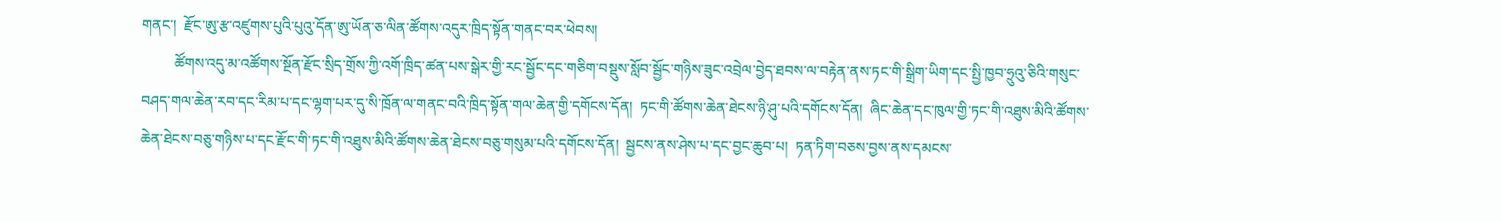གནང་།  རྫོང་ཨུ་རྩ་འཛུགས་པུའི་པུའུ་དོན་ཨུ་ཡོན་ཅ་ལིན་ཚོགས་འདུར་ཁྲིད་སྟོན་གནང་བར་ཕེབས།
         ཚོགས་འདུ་མ་འཚོགས་སྔོན་རྫོང་སྲིད་གྲོས་ཀྱི་འགོ་ཁྲིད་ཚན་པས་སྒེར་གྱི་རང་སྦྱོང་དང་གཅིག་བསྡུས་སློབ་སྦྱོང་གཉིས་ཟུང་འབྲེལ་བྱེད་ཐབས་ལ་བརྟེན་ནས་ཏང་གི་སྒྲིག་ཡིག་དང་སྤྱི་ཁྱབ་ཧྲུའུ་ཅིའི་གསུང་བཤད་གལ་ཆེན་རབ་དང་རིམ་པ་དང་ལྷག་པར་དུ་སི་ཁྲོན་ལ་གནང་བའི་ཁྲིད་སྟོན་གལ་ཆེན་གྱི་དགོངས་དོན།  ཏང་གི་ཚོགས་ཆེན་ཐེངས་ཉི་ཤུ་པའི་དགོངས་དོན།  ཞིང་ཆེན་དང་ཁུལ་གྱི་ཏང་གི་འཐུས་མིའི་ཚོགས་ཆེན་ཐེངས་བཅུ་གཉིས་པ་དང་རྫོང་གི་ཏང་གི་འཐུས་མིའི་ཚོགས་ཆེན་ཐེངས་བཅུ་གསུམ་པའི་དགོངས་དོན།  སྦྱངས་ནས་ཤེས་པ་དང་བྱང་ཆུབ་པ།  ཏན་ཏིག་བཅས་བྱས་ནས་དམངས་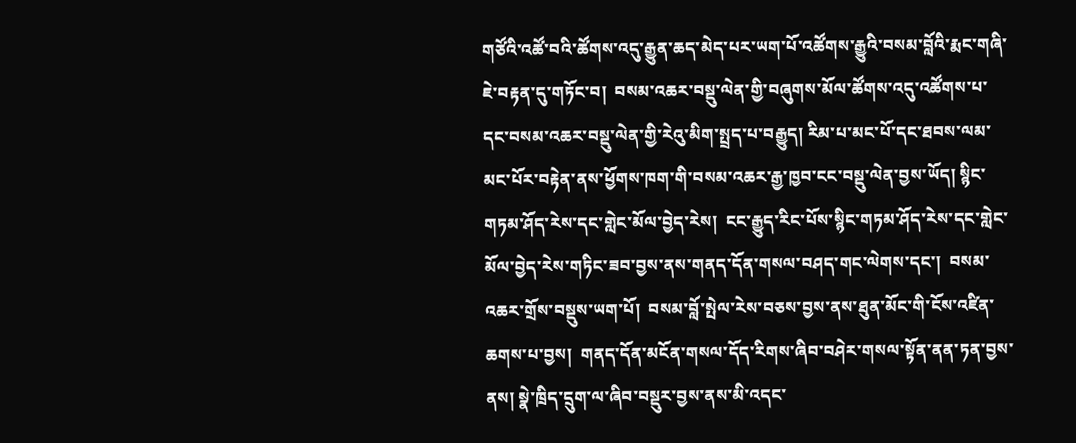གཙོའི་འཚོ་བའི་ཚོགས་འདུ་རྒྱུན་ཆད་མེད་པར་ཡག་པོ་འཚོགས་རྒྱུའི་བསམ་བློའི་རྨང་གཞི་ཇེ་བརྟན་དུ་གཏོང་བ།  བསམ་འཆར་བསྡུ་ལེན་གྱི་བཞུགས་མོལ་ཚོགས་འདུ་འཚོགས་པ་དང་བསམ་འཆར་བསྡུ་ལེན་གྱི་རེའུ་མིག་སྤྲད་པ་བརྒྱུད། རིམ་པ་མང་པོ་དང་ཐབས་ལམ་མང་པོར་བརྟེན་ནས་ཕྱོགས་ཁག་གི་བསམ་འཆར་རྒྱ་ཁྱབ་ངང་བསྡུ་ལེན་བྱས་ཡོད། སྙིང་གཏམ་ཤོད་རེས་དང་གླེང་མོལ་བྱེད་རེས།  ངང་རྒྱུད་རིང་པོས་སྙིང་གཏམ་ཤོད་རེས་དང་གླེང་མོལ་བྱེད་རེས་གཏིང་ཟབ་བྱས་ནས་གནད་དོན་གསལ་བཤད་གང་ལེགས་དང་།  བསམ་འཆར་གྲོས་བསྡུས་ཡག་པོ།  བསམ་བློ་སྤེལ་རེས་བཅས་བྱས་ནས་ཐུན་མོང་གི་ངོས་འཛིན་ཆགས་པ་བྱས།  གནད་དོན་མངོན་གསལ་དོད་རིགས་ཞིབ་བཤེར་གསལ་སྟོན་ནན་ཏན་བྱས་ནས། སྣེ་ཁྲིད་དྲུག་ལ་ཞིབ་བསྡུར་བྱས་ནས་མི་འདང་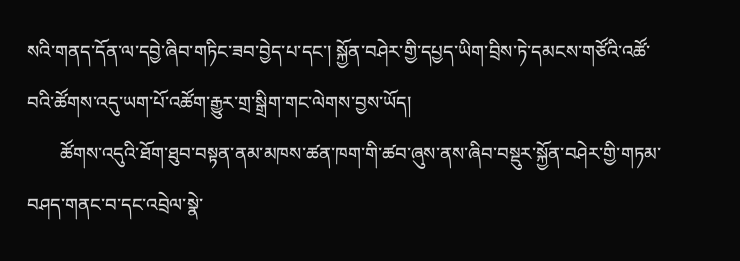སའི་གནད་དོན་ལ་དབྱེ་ཞིབ་གཏིང་ཟབ་བྱེད་པ་དང་། སྐྱོན་བཤེར་གྱི་དཔྱད་ཡིག་བྲིས་ཏེ་དམངས་གཙོའི་འཚོ་བའི་ཚོགས་འདུ་ཡག་པོ་འཚོག་རྒྱུར་གྲ་སྒྲིག་གང་ལེགས་བྱས་ཡོད།
       ཚོགས་འདུའི་ཐོག་ཐུབ་བསྟན་ནམ་མཁས་ཚན་ཁག་གི་ཚབ་ཞུས་ནས་ཞིབ་བསྡུར་སྐྱོན་བཤེར་གྱི་གཏམ་བཤད་གནང་བ་དང་འབྲེལ་སྣེ་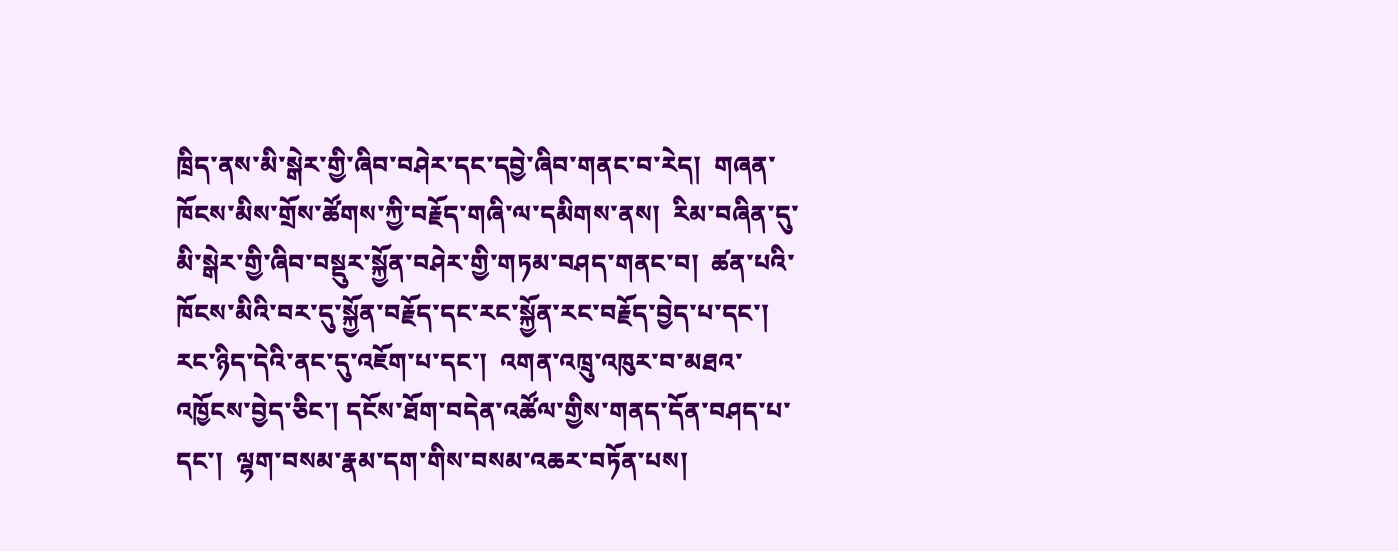ཁྲིད་ནས་མི་སྒེར་གྱི་ཞིབ་བཤེར་དང་དབྱེ་ཞིབ་གནང་བ་རེད།  གཞན་ཁོངས་མིས་གྲོས་ཚོགས་ཀྱི་བརྗོད་གཞི་ལ་དམིགས་ནས།  རིམ་བཞིན་དུ་མི་སྒེར་གྱི་ཞིབ་བསྡུར་སྐྱོན་བཤེར་གྱི་གཏམ་བཤད་གནང་བ།  ཚན་པའི་ཁོངས་མིའི་བར་དུ་སྐྱོན་བརྗོད་དང་རང་སྐྱོན་རང་བརྗོད་བྱེད་པ་དང་།  རང་ཉིད་དེའི་ནང་དུ་འཇོག་པ་དང་།  འགན་འཁྲུ་འཁུར་བ་མཐའ་འཁྱོངས་བྱེད་ཅིང་། དངོས་ཐོག་བདེན་འཚོལ་གྱིས་གནད་དོན་བཤད་པ་དང་།  ལྷག་བསམ་རྣམ་དག་གིས་བསམ་འཆར་བཏོན་པས།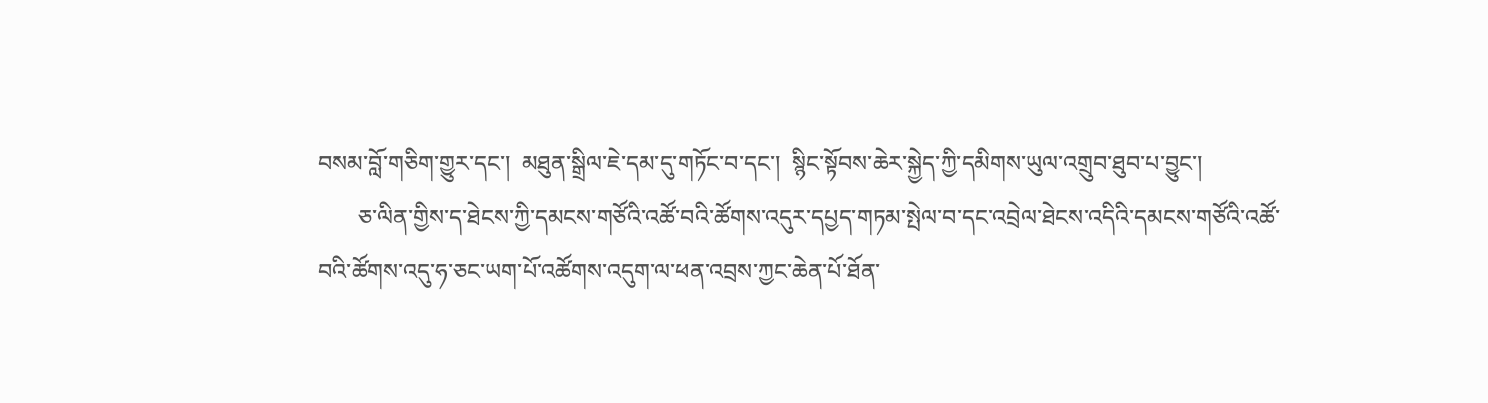བསམ་བློ་གཅིག་གྱུར་དང་།  མཐུན་སྒྲིལ་ཇེ་དམ་དུ་གཏོང་བ་དང་།  སྙིང་སྟོབས་ཆེར་སྐྱེད་ཀྱི་དམིགས་ཡུལ་འགྲུབ་ཐུབ་པ་བྱུང་།
       ཅ་ལིན་གྱིས་ད་ཐེངས་ཀྱི་དམངས་གཙོའི་འཚོ་བའི་ཚོགས་འདུར་དཔྱད་གཏམ་སྤེལ་བ་དང་འབྲེལ་ཐེངས་འདིའི་དམངས་གཙོའི་འཚོ་བའི་ཚོགས་འདུ་ཧ་ཅང་ཡག་པོ་འཚོགས་འདུག་ལ་ཕན་འབྲས་ཀྱང་ཆེན་པོ་ཐོན་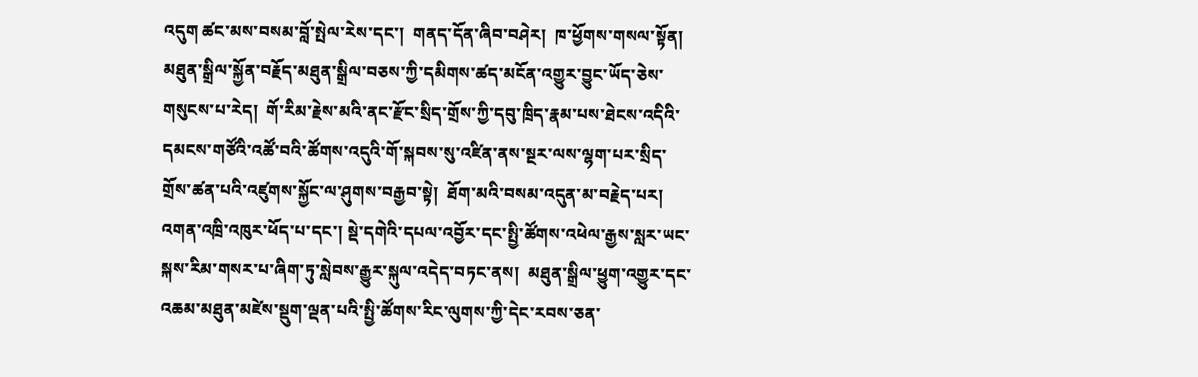འདུག ཚང་མས་བསམ་བློ་སྤེལ་རེས་དང་།  གནད་དོན་ཞིབ་བཤེར།  ཁ་ཕྱོགས་གསལ་སྟོན། མཐུན་སྒྲིལ་སྐྱོན་བརྗོད་མཐུན་སྒྲིལ་བཅས་ཀྱི་དམིགས་ཚད་མངོན་འགྱུར་བྱུང་ཡོད་ཅེས་གསུངས་པ་རེད།  གོ་རིམ་རྗེས་མའི་ནང་རྫོང་སྲིད་གྲོས་ཀྱི་དབུ་ཁྲིད་རྣམ་པས་ཐེངས་འདིའི་དམངས་གཙོའི་འཚོ་བའི་ཚོགས་འདུའི་གོ་སྐབས་སུ་འཛིན་ནས་སྔར་ལས་ལྷག་པར་སྲིད་གྲོས་ཚན་པའི་འཛུགས་སྐྱོང་ལ་ཤུགས་བརྒྱབ་སྟེ།  ཐོག་མའི་བསམ་འདུན་མ་བརྗེད་པར།  འགན་འཁྲི་འཁུར་ཕོད་པ་དང་། སྡེ་དགེའི་དཔལ་འབྱོར་དང་སྤྱི་ཚོགས་འཕེལ་རྒྱས་སླར་ཡང་སྐས་རིམ་གསར་པ་ཞིག་ཏུ་སླེབས་རྒྱུར་སྐུལ་འདེད་བཏང་ནས།  མཐུན་སྒྲིལ་ཕྱུག་འགྱུར་དང་འཆམ་མཐུན་མཛེས་སྡུག་ལྡན་པའི་སྤྱི་ཚོགས་རིང་ལུགས་ཀྱི་དེང་རབས་ཅན་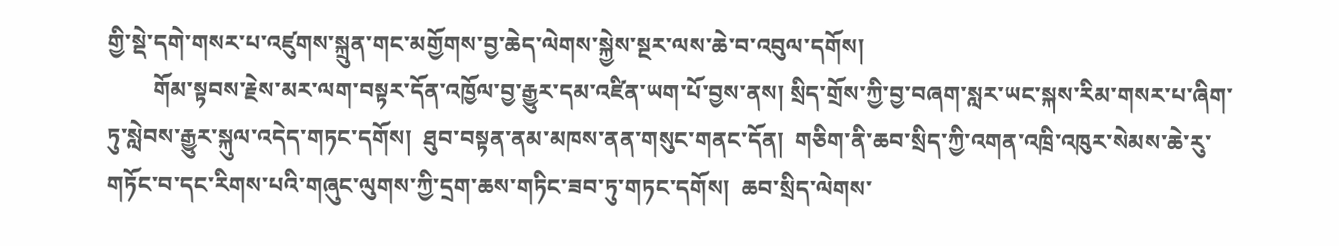གྱི་སྡེ་དགེ་གསར་པ་འཛུགས་སྐྲུན་གང་མགྱོགས་བྱ་ཆེད་ལེགས་སྐྱེས་སྔར་ལས་ཆེ་བ་འབུལ་དགོས།
        གོམ་སྟབས་རྗེས་མར་ལག་བསྟར་དོན་འཁྱོལ་བྱ་རྒྱུར་དམ་འཛིན་ཡག་པོ་བྱས་ནས། སྲིད་གྲོས་ཀྱི་བྱ་བཞག་སླར་ཡང་སྐས་རིམ་གསར་པ་ཞིག་ཏུ་སླེབས་རྒྱུར་སྐུལ་འདེད་གཏང་དགོས།  ཐུབ་བསྟན་ནམ་མཁས་ནན་གསུང་གནང་དོན།  གཅིག་ནི་ཆབ་སྲིད་ཀྱི་འགན་འཁྲི་འཁུར་སེམས་ཆེ་རུ་གཏོང་བ་དང་རིགས་པའི་གཞུང་ལུགས་ཀྱི་དྲག་ཆས་གཏིང་ཟབ་ཏུ་གཏང་དགོས།  ཆབ་སྲིད་ལེགས་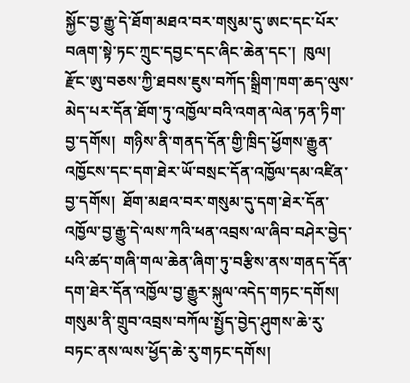སྐྱོང་བྱ་རྒྱུ་དེ་ཐོག་མཐའ་བར་གསུམ་དུ་ཨང་དང་པོར་བཞག་སྟེ་ཏང་ཀྲུང་དབྱང་དང་ཞིང་ཆེན་དང་།  ཁུལ།  རྫོང་ཨུ་བཅས་ཀྱི་ཐབས་ཇུས་བཀོད་སྒྲིག་ཁག་ཆད་ལུས་མེད་པར་དོན་ཐོག་ཏུ་འཁྱོལ་བའི་འགན་ལེན་ཏན་ཏིག་བྱ་དགོས།  གཉིས་ནི་གནད་དོན་གྱི་ཁྲིད་ཕྱོགས་རྒྱུན་འཁྱོངས་དང་དག་ཐེར་ཡོ་བསྲང་དོན་འཁྱོལ་དམ་འཛིན་བྱ་དགོས།  ཐོག་མཐའ་བར་གསུམ་དུ་དག་ཐེར་དོན་འཁྱོལ་བྱ་རྒྱུ་དེ་ལས་ཀའི་ཕན་འབྲས་ལ་ཞིབ་བཤེར་བྱེད་པའི་ཚད་གཞི་གལ་ཆེན་ཞིག་ཏུ་བརྩིས་ནས་གནད་དོན་དག་ཐེར་དོན་འཁྱོལ་བྱ་རྒྱུར་སྐུལ་འདེད་གཏང་དགོས།  གསུམ་ནི་གྲུབ་འབྲས་བཀོལ་སྤྱོད་བྱེད་ཤུགས་ཆེ་རུ་བཏང་ནས་ལས་ཕྱོད་ཆེ་རུ་གཏང་དགོས།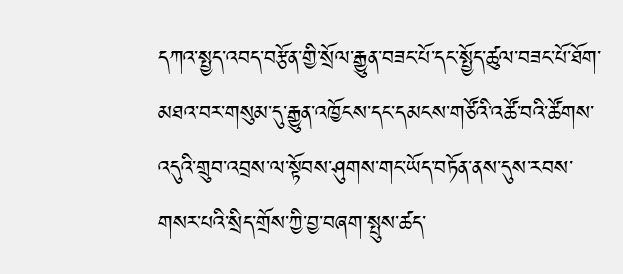དཀའ་སྤྱད་འབད་བརྩོན་གྱི་སྲོལ་རྒྱུན་བཟང་པོ་དང་སྤྱོད་ཚུལ་བཟང་པོ་ཐོག་མཐའ་བར་གསུམ་དུ་རྒྱུན་འཁྱོངས་དང་དམངས་གཙོའི་འཚོ་བའི་ཚོགས་འདུའི་གྲུབ་འབྲས་ལ་སྟོབས་ཤུགས་གང་ཡོད་བཏོན་ནས་དུས་རབས་གསར་པའི་སྲིད་གྲོས་ཀྱི་བྱ་བཞག་སྤུས་ཚད་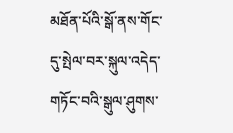མཐོན་པོའི་སྒོ་ནས་གོང་དུ་སྤེལ་བར་སྐུལ་འདེད་གཏོང་བའི་སྒུལ་ཤུགས་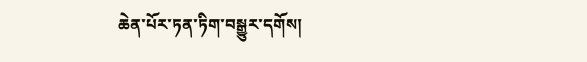ཆེན་པོར་ཏན་ཏིག་བསྒྱུར་དགོས།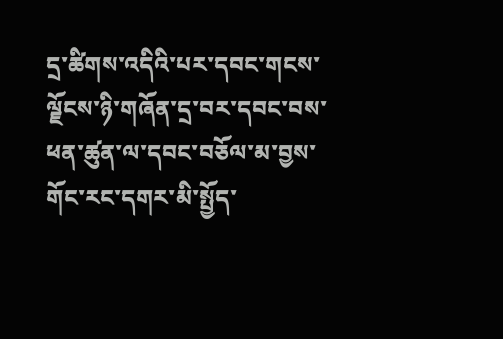དྲ་ཚིགས་འདིའི་པར་དབང་གངས་ལྗོངས་ཉི་གཞོན་དྲ་བར་དབང་བས་ཕན་ཚུན་ལ་དབང་བཅོལ་མ་བྱས་གོང་རང་དགར་མི་སྤྱོད་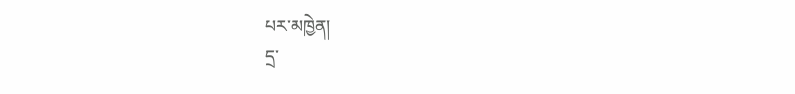པར་མཁྱེན།
དྲ་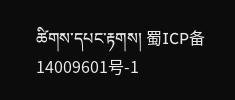ཚིགས་དཔང་རྟགས། 蜀ICP备14009601号-1